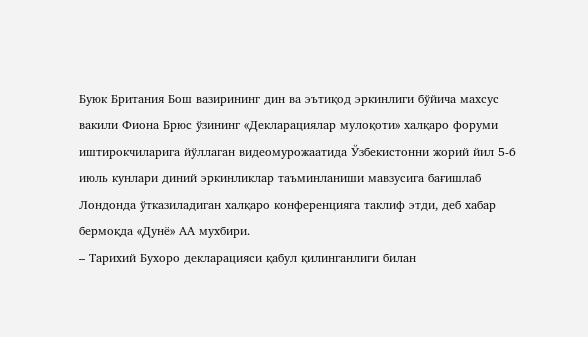Буюк Британия Бош вазирининг дин ва эътиқод эркинлиги бўйича махсус вакили Фиона Брюс ўзининг «Декларациялар мулоқоти» халқаро форуми иштирокчиларига йўллаган видеомурожаатида Ўзбекистонни жорий йил 5-6 июль кунлари диний эркинликлар таъминланиши мавзусига бағишлаб Лондонда ўтказиладиган халқаро конференцияга таклиф этди, деб хабар бермоқда «Дунё» АА мухбири.
– Тарихий Бухоро декларацияси қабул қилинганлиги билан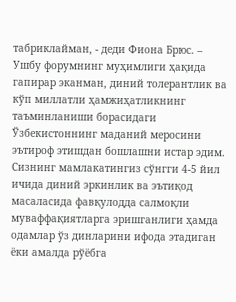табриклайман, - деди Фиона Брюс. – Ушбу форумнинг муҳимлиги ҳақида гапирар эканман, диний толерантлик ва кўп миллатли ҳамжиҳатликнинг таъминланиши борасидаги Ўзбекистоннинг маданий меросини эътироф этишдан бошлашни истар эдим.
Сизнинг мамлакатингиз сўнгги 4-5 йил ичида диний эркинлик ва эътиқод масаласида фавқулодда салмоқли муваффақиятларга эришганлиги ҳамда одамлар ўз динларини ифода этадиган ёки амалда рўёбга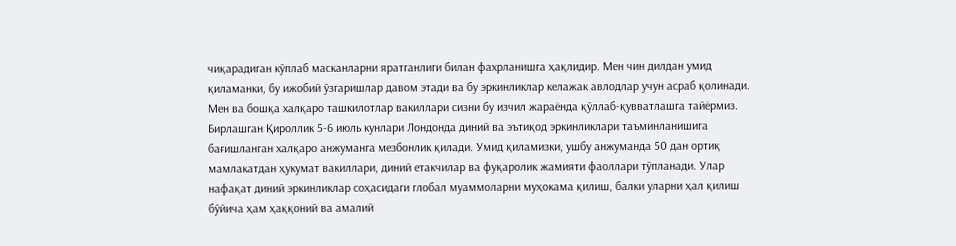чиқарадиган кўплаб масканларни яратганлиги билан фахрланишга ҳақлидир. Мен чин дилдан умид қиламанки, бу ижобий ўзгаришлар давом этади ва бу эркинликлар келажак авлодлар учун асраб қолинади.
Мен ва бошқа халқаро ташкилотлар вакиллари сизни бу изчил жараёнда қўллаб-қувватлашга тайёрмиз.
Бирлашган Қироллик 5-6 июль кунлари Лондонда диний ва эътиқод эркинликлари таъминланишига бағишланган халқаро анжуманга мезбонлик қилади. Умид қиламизки, ушбу анжуманда 50 дан ортиқ мамлакатдан ҳукумат вакиллари, диний етакчилар ва фуқаролик жамияти фаоллари тўпланади. Улар нафақат диний эркинликлар соҳасидаги глобал муаммоларни муҳокама қилиш, балки уларни ҳал қилиш бўйича ҳам ҳаққоний ва амалий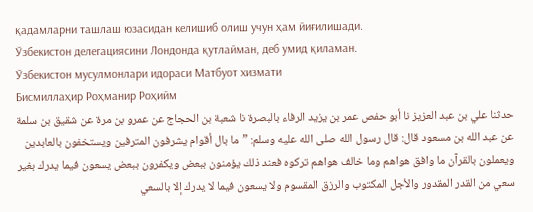қадамларни ташлаш юзасидан келишиб олиш учун ҳам йиғилишади.
Ўзбекистон делегациясини Лондонда қутлайман, деб умид қиламан.
Ўзбекистон мусулмонлари идораси Матбуот хизмати
Бисмиллаҳир Роҳманир Роҳийм
حدثنا علي بن عبد العزيز نا أبو حفص عمر بن يزيد الرفاء بالبصرة نا شعبة بن الحجاج عن عمرو بن مرة عن شقيق بن سلمة عن عبد الله بن مسعود قال: قال رسول الله صلى الله عليه وسلم: ”ما بال أقوام يشرفون المترفين ويستخفون بالعابدين ويعملون بالقرآن ما وافق هواهم وما خالف هواهم تركوه فعند ذلك يؤمنون ببعض ويكفرون ببعض يسعون فيما يدرك بغير سعي من القدر المقدور والأجل المكتوب والرزق المقسوم ولا يسعون فيما لا يدرك إلا بالسعي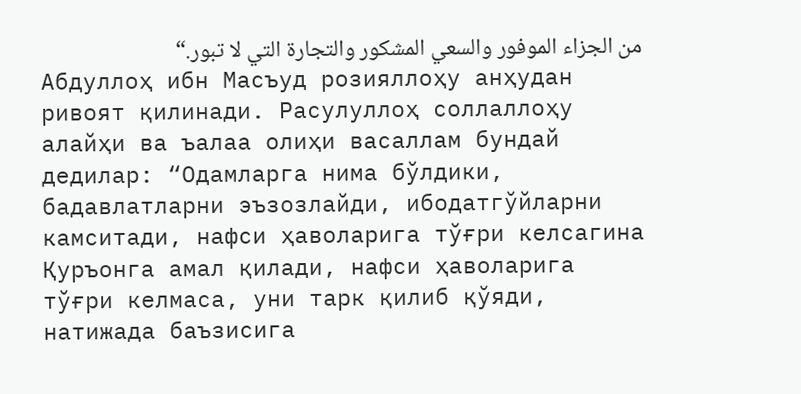من الجزاء الموفور والسعي المشكور والتجارة التي لا تبور.“
Абдуллоҳ ибн Масъуд розияллоҳу анҳудан ривоят қилинади. Расулуллоҳ соллаллоҳу алайҳи ва ъалаа олиҳи васаллам бундай дедилар: “Одамларга нима бўлдики, бадавлатларни эъзозлайди, ибодатгўйларни камситади, нафси ҳаволарига тўғри келсагина Қуръонга амал қилади, нафси ҳаволарига тўғри келмаса, уни тарк қилиб қўяди, натижада баъзисига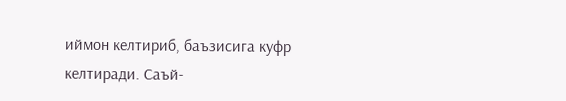иймон келтириб, баъзисига куфр келтиради. Саъй-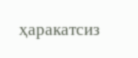ҳаракатсиз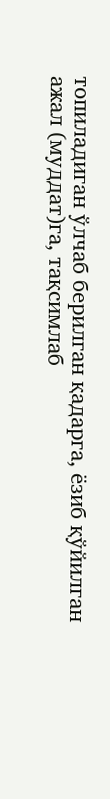топиладиган ўлчаб берилган қадарга, ёзиб қўйилган ажал (муддат)га, тақсимлаб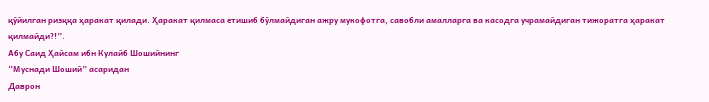қўйилган ризққа ҳаракат қилади. Ҳаракат қилмаса етишиб бўлмайдиган ажру мукофотга, савобли амалларга ва касодга учрамайдиган тижоратга ҳаракат қилмайди?!”.
Абу Саид Ҳайсам ибн Кулайб Шошийнинг
“Муснади Шоший” асаридан
Даврон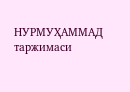НУРМУҲАММАД таржимаси